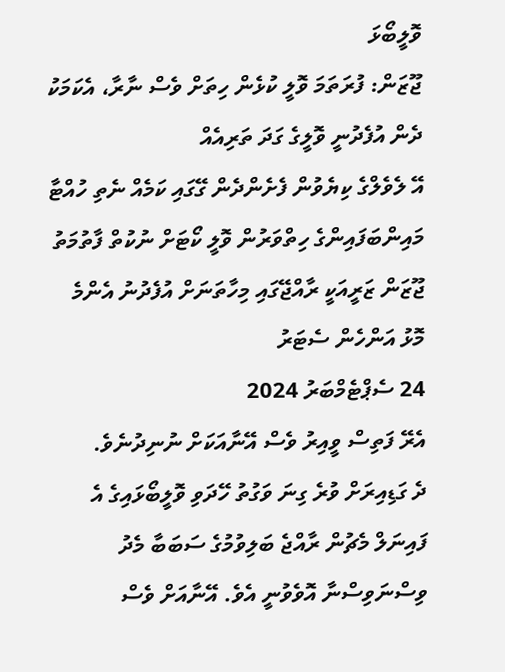ވޮލީބޯޅަ
ޖޫޒަން: ފުރަތަމަ ވޮލީ ކުޅެން ހިތަށް ވެސް ނާރާ، އެކަމަކު ދެން އުފެދުނީ ވޮލީގެ ގަދަ ތަރިއެއް
އޭ ލެވެލްގެ ކިޔެވުން ފެށެންދެން ގޭގައި ކަމެއް ނެތި ހުއްޓާ މައިންބަފައިންގެ ހިތްވަރުން ވޮލީ ކޯޓަށް ނުކުތް ފާތުމަތު ޖޫޒަން ޒަރީއަކީ ރާއްޖޭގައި މިހާތަނަށް އުފެދުނު އެންމެ މޮޅު އަންހެން ސެޓަރު
24 ސެޕްޓެމްބަރު 2024
އެރޭ ފަތިސް ވީއިރު ވެސް އޭނާއަކަށް ނުނިދުނެވެ.
ދެ ގަޑިއިރަށް ވުރެ ގިނަ ވަގުތު ހޭދަވި ވޮލީބޯޅައިގެ އެ ފައިނަލް މެޗުން ރާއްޖެ ބަލިވުމުގެ ސަބަބާ މެދު ވިސްނަވިސްނާ އޮވެވުނީ އެވެ. އޭނާއަށް ވެސް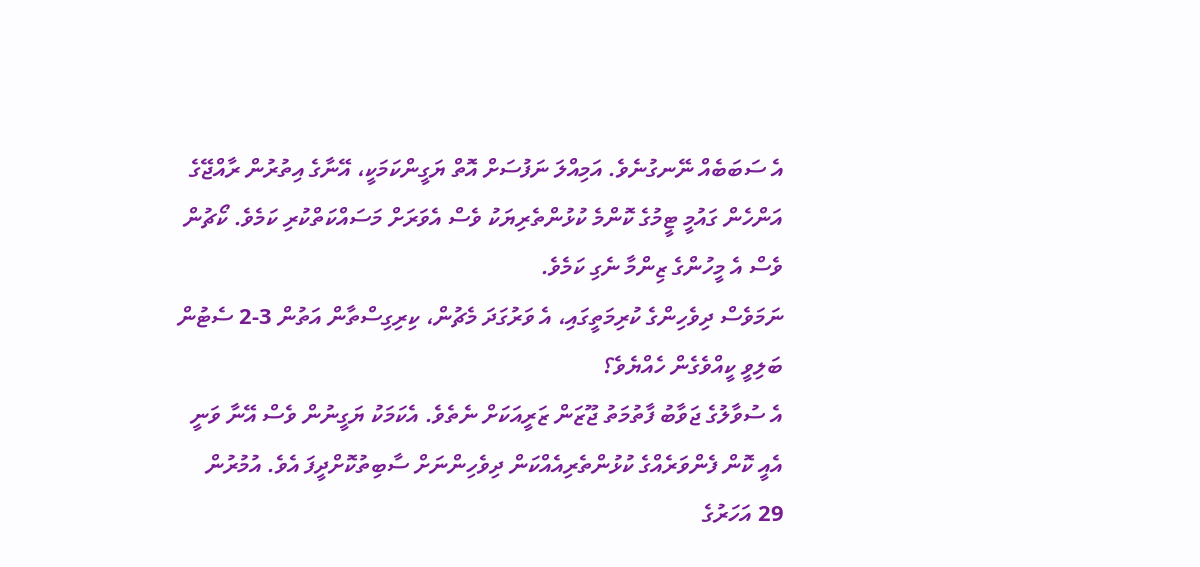އެ ސަބަބެއް ނޭނގުނެވެ. އަމިއްލަ ނަފުސަށް އޮތް ޔަގީންކަމަކީ، އޭނާގެ އިތުރުން ރާއްޖޭގެ އަންހެން ގައުމީ ޓީމުގެ ކޮންމެ ކުޅުންތެރިޔަކު ވެސް އެވަރަށް މަސައްކަތްކުރި ކަމެވެ. ކޯޗުން ވެސް އެ މީހުންގެ ޒިންމާ ނެގި ކަމެވެ.
ނަމަވެސް ދިވެހިންގެ ކުރިމަތީގައި، އެ ވަރުގަދަ މެޗުން، ކިރިގިސްތާން އަތުން 3-2 ސެޓުން ބަލިވީ ކީއްވެގެން ހެއްޔެވެ؟
އެ ސުވާލުގެ ޖަވާބު ފާތުމަތު ޖޫޒަން ޒަރީއަކަށް ނެތެވެ. އެކަމަކު ޔަގީނުން ވެސް އޭނާ ވަނީ އެއީ ކޮން ފެންވަރެއްގެ ކުޅުންތެރިއެއްކަން ދިވެހިންނަށް ސާބިތުކޮށްދީފަ އެވެ. އުމުރުން 29 އަހަރުގެ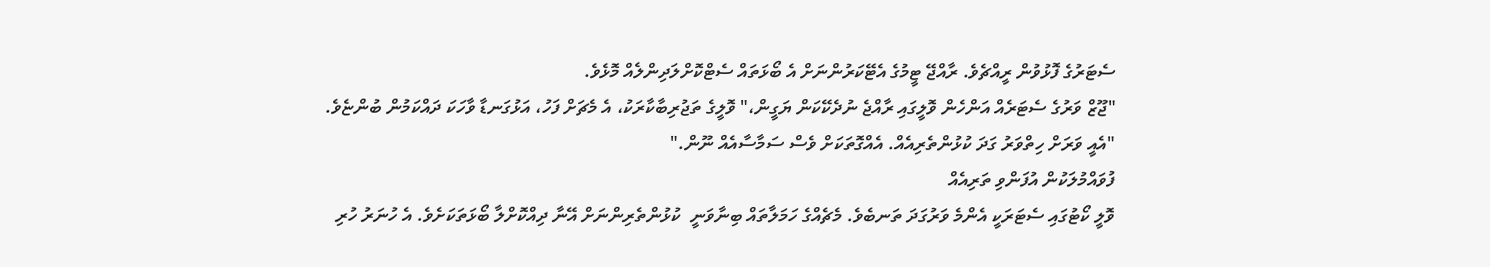ސެޓަރުގެ ފޮޅުވުން ރީއްޗެވެ. ރާއްޖޭ ޓީމުގެ އެޓޭކަރުންނަށް އެ ބޯޅަތައް ސެޓްކޮށްލަދިންލެއް މޮޅެވެ.
"ޖޫޒް ވަރުގެ ސެޓަރެއް އަންހެން ވޮލީގައި ރާއްޖެ ނުދެކޭކަން ޔަގީން،" ވޮލީގެ ތަޖުރިބާކާރަކު، އެ މެޗަށް ފަހު، އަޅުގަނޑާ ވާހަކަ ދައްކަމުން ބުންޏެވެ.
"އެއީ ވަރަށް ހިތްވަރު ގަދަ ކުޅުންތެރިއެއް. އެއްގޮތަކަށް ވެސް ސަމާސާއެއް ނޫން."
ފުވައްމުލަކުން އުފަންވި ތަރިއެއް
ވޮލީ ކޯޓުގައި ސެޓަރަކީ އެންމެ ވަރުގަދަ ތަނބެވެ. މެޗެއްގެ ހަމަލާތައް ބިނާވަނީ  ކުޅުންތެރިންނަށް އޭނާ ދިއްކޮށްލާ ބޯޅަތަކަށެވެ. އެ ހުނަރު ހުރި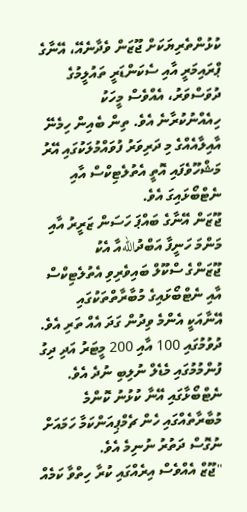ކުޅުންތެރިޔަކަށް ޖޫޒަން ވެދާނެއޭ، އޭނާގެ ޕްރައިމަރީ އާއި ސެކަންޑަރީ ތައުލީމުގެ ދުވަސްވަރު، އެއްވެސް މީހަކު ހިއެއްނުކުރާނެ އެވެ. ތިން ބެއިން ހިމެނޭ އާއިލާއެއްގެ މި ދަރިވަރު ފުވައްމުލަކުގައި އޭރު މަޝްހޫވެފައި އޮތީ އެތުލެޓިކްސް އާއި ނެޓްބޯޅައިގަ އެވެ.
ޖޫޒަން އޭނާގެ ބައްޕަ ހަސަން ޒަރީރު އާއި މަންމަ ހަނީފާ އަބްދުاللهއާ އެކު
ޖޫޒަންގެ ސްކޫލް ބައިވެރިވި އެތުލެޓިކްސް އާއި ނެޓްބޯޅައިގެ މުބާރާތްތަކުގައި އޭނާއަކީ އެންމެ ވިދުން ގަދަ އެއް ތަރި އެވެ. ދުވުމުގައި 100 އާއި 200 މީޓަރު އަދި ދިގު ފުންމުމުގައި މެޑެލް ނުލިބި ނުދެ އެވެ. ނެޓްބޯޅާގައި އޭނާ ކުޅުނު ކޮންމެ މުބާރާތެއްގައި ހެން ޗެމްޕިއަންކަމާ ހަމައަށް ނުގޮސް ދަތުރު ނުނިމެ އެވެ.
"ޖޫޒް އެއްވެސް އިރެއްގައި ކުރާ ހިތްވާ ކަމެއް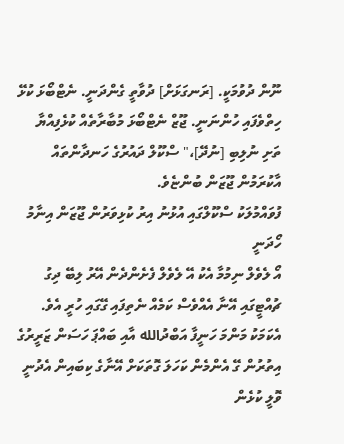ނޫން ދުވުމަކީ. [ރަނގަޅަށް] ދުވާތީ ގެންދަނީ. ނެޓްބޯޅަ ކުޅޭ ހިތްވެފައި ހުންނަނީ. ޖޫޒް ނެޓްބޯޅަ މުބާރާތެއް ކުޅެފިއްޔާ ތަށި ނުލިބި [ނުދޭ]،" ސްކޫލް ދައުރުގެ ހަނދާންތައް އާކުރަމުން ޖޫޒަން ބުންޏެވެ.
ފުވައްމުލަކު ސްކޫލްގައި އުޅުނު އިރު ކުޅިވަރުން ޖޫޒަން އިނާމު ހޯދަނީ
އޯ ލެވެލް ނިމުމާ އެކު އޭ ލެވެލް ފެށެންދެން އޭރު ލިބޭ ދިގު ޗުއްޓީގައި އޭނާ އެއްވެސް ކަމެއް ނެތިފައި ގޭގައި ހުރީ އެވެ. އެކަމަކު މަންމަ ހަނީފާ އަބްދުالله އާއި ބައްޕަ ހަސަން ޒަރީރުގެ އިތުރުން ގޭ އެންމެން ކަހަލަ ގޮތަކަށް އޭނާގެ ކިބައިން އެދުނީ ވޮލީ ކުޅެން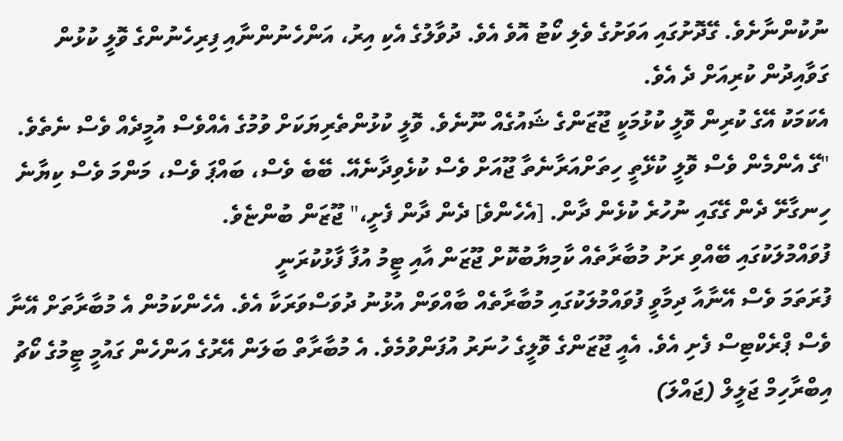ނުކުންނާށެވެ. ގޭދޮށުގައި އަވަށުގެ ވެލި ކޯޓު އޮވެ އެވެ. ދުވާލުގެ އެކި އިރު، އަންހެނުންނާއި ފިރިހެނުންގެ ވޮލީ ކުޅުން ގަވާއިދުން ކުރިއަށް ދެ އެވެ.
އެކަމަކު އޭގެ ކުރިން ވޮލީ ކުޅުމަކީ ޖޫޒަންގެ ޝައުގެއް ނޫނެވެ. ވޮލީ ކުޅުންތެރިޔަކަށް ވުމުގެ އެއްވެސް އުމީދެއް ވެސް ނެތެވެ.
"ގޭ އެންމެން ވެސް ވޮލީ ކުޅޭތީ ހިތަށްއަރާނެތާ ޖޫއަށް ވެސް ކުޅެވިދާނެއޭ. ބޭބެ ވެސް، ބައްޕަ ވެސް، މަންމަ ވެސް ކިޔާނެ ހިނގާށޭ ދެން ގޭގައި ނުހުރެ ކުޅެން ދާން. [އެހެންވެ] ދެން ދާން ފެށީ،" ޖޫޒަން ބުންޏެވެ.
ފުވައްމުލަކުގައި ބޭއްވި ރަށު މުބާރާތެއް ކާމިޔާބުކޮށް ޖޫޒަން އާއި ޓީމު އުފާ ފާޅުކުރަނީ
ފުރަތަމަ ވެސް އޭނާއާ ދިމާވީ ފުވައްމުލަކުގައި މުބާރާތެއް ބާއްވަން އުޅުނު ދުވަސްވަރަކާ އެވެ. އެހެންކަމުން އެ މުބާރާތަށް އޭނާ ވެސް ޕްރެކްޓިސް ފެށި އެވެ. އެއީ ޖޫޒަންގެ ވޮލީގެ ހުނަރު އުފަންވުމެވެ. އެ މުބާރާތް ބަލަން އޭރުގެ އަންހެން ގައުމީ ޓީމުގެ ކޯޗު އިބްރާހިމް ޖަލީލް (ޖައްލަ)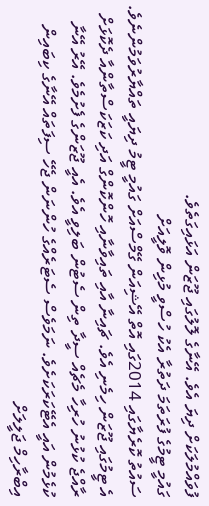ފުވައްމުލަކަށް ދިޔަ އެވެ. އޭނާގެ ލޮލުގައި ޖޫޒަން އަޅައިގަތެވެ.
ގައުމީ ޓީމުގެ ފުރަތަމަ ދަތުރާ އެކު ހުސްވީ މުޅިން ވޮލީއަށް
ސައުތު ކޮރެޔާގައި 2014ގައި އޮތް އޭޝިއަން ގޭމްސްއަށް ގައުމީ ޓީމު ދިޔައީ ތައްޔާރުވަމުންނެވެ. އެ ޓީމުގައި ޖޫޒަން ހިމެނި އެވެ. ޗައިނާ އާއި ތައިވާނާއި ހޮންކޮންގް އަދި ކަޒަކަސްތާންއާ ދެކޮޅަށް ރާއްޖެ ކުޅުނު ހުރިހާ މެޗެއް ސީދާ ތިން ސެޓުން ބަލިވީ އެވެ. އެއީ ޖޫޒަންގެ ފެށުމެވެ. އޭރު އޭނާ ކުޅެމުން އައީ އެޓޭކަރަކަށެވެ. ނަމަވެސް ސެޓަރެއްގެ ހުންނަން ޖެހޭ ސިފަތައް އޭނާގެ ކިބައިން އިބްރާހިމް ޖަލީލަށް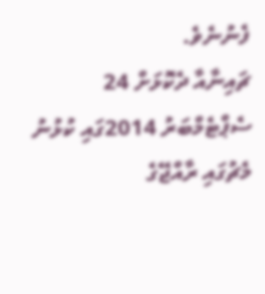ފެނުނެވެ.
ޗައިނާއާ ދެކޮޅަށް 24 ސެޕްޓެމްބަރު 2014ގައި ކުޅުނު މެޗުގައި ރާއްޖޭގެ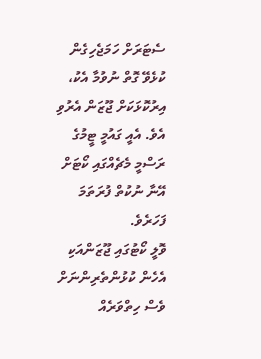ސެޓަރަށް ހަމަޖެހިގެން ކުޅެވޭ ގޮތް ނުވުމާ އެކު، އިރުކޮޅަކަށް ޖޫޒަން އެރުވި އެވެ. އެއީ ގައުމީ ޓީމުގެ ރަސްމީ މެޗެއްގައި ކޯޓަށް އޭނާ ނުކުތް ފުރަތަމަ ފަހަރެވެ.
ވޮލީ ކޯޓުގައި ޖޫޒަންއަކި އެހެން ކުޅުންތެރިންނަށް ވެސް ހިތްވަރެއް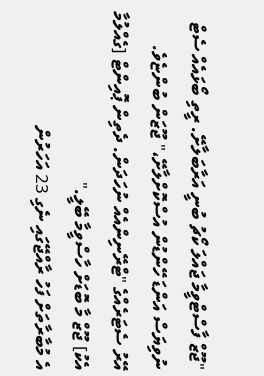"ޖޫޒް ފާސްޓްވީމާ ޖައްލަ ކޯޗު ބުނީ އަރާބަލާށޭ. ރީތި ބޯޅައެއް ސެޓް ނުވިޔަސް އަންޑަ ހޭންޑުން އުސްކޮށްލާށޭ،" ޖޫޒަން ބުންޏެވެ.
އޭރު ސެޓަރެއްގެ "ޓްރޭނިންއެއް ނުހަދަން. ދެތިން ޕޮއިންޓް [ގެއްލުމާ އެކު] ޖޫޒް މާ ބޮޑަށް ހާސްވީމާ ބޭލީ."
އެ މުބާރާތަށް ފަހު ރާއްޖޭގައި ނެގި 23 އަހަރުން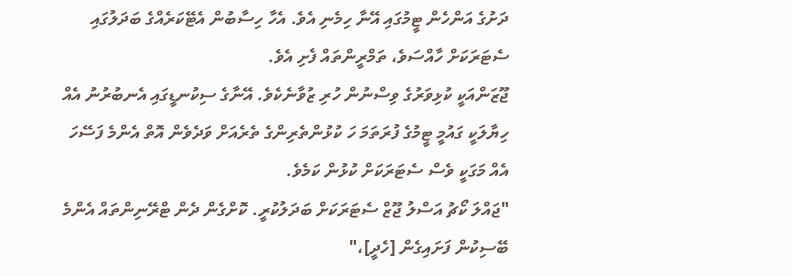ދަށުގެ އަންހެން ޓީމުގައި އޭނާ ހިމެނި އެވެ. އެހާ ހިސާބުން އެޓޭކަރެއްގެ ބަދަލުގައި ސެޓަރަކަށް ހާއްސަވެ، ތަމްރީންތައް ފެށި އެވެ.
ޖޫޒަންއަކީ ކުޅިވަރުގެ ވިސްނުން ހުރި ޒުވާނެކެވެ. އޭނާގެ ސިކުނޑީގައި އެނބުރުނު އެއް ހިޔާލަކީ ގައުމީ ޓީމުގެ ފުރަތަމަ ހަ ކުޅުންތެރިންގެ ތެރެއަށް ވަދެވެން އޮތް އެންމެ ފަސޭހަ އެއް މަގަކީ ވެސް ސެޓަރަކަށް ކުޅުން ކަމެވެ.
"ޖައްލަ ކޯޗު އަސްލު ޖޫޒް ސެޓަރަކަށް ބަދަލުކުރީ. ކޮށްގެން ދެން ޓްރޭނިންތައް އެންމެ ބޭސިކުން ފަށައިގެން [ހެދީ]،"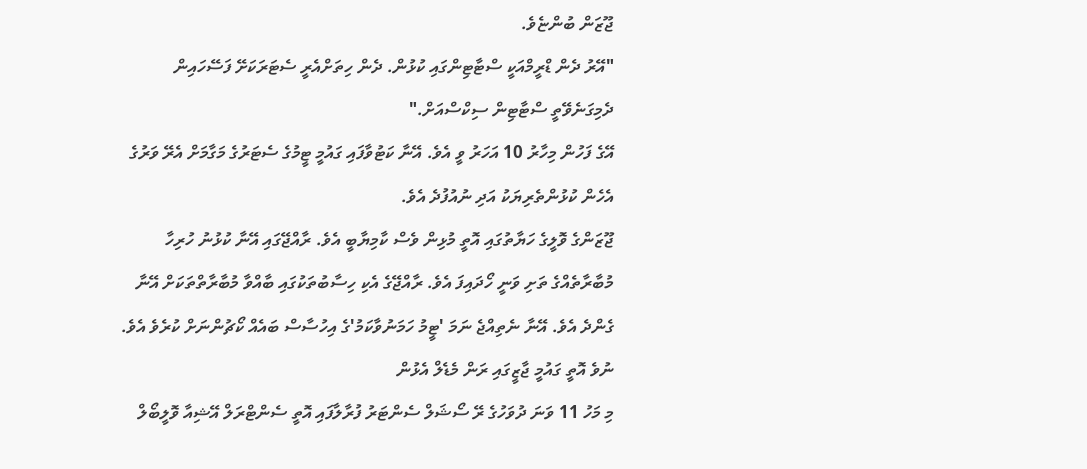ޖޫޒަން ބުންޏެވެ.
"އޭރު ދެން ޑްރީމްއަކީ ސްޓާޓިންގައި ކުޅުން. ދެން ހިތަށްއެރީ ސެޓަރަކަށޭ ފަސޭހައިން ދެމިގަނެވޭތީ ސްޓާޓިން ސިކްސްއަށް."
އޭގެ ފަހުން މިހާރު 10 އަހަރު ވީ އެވެ. އޭނާ ކަޓުވާފައި ގައުމީ ޓީމުގެ ސެޓަރުގެ މަގާމަށް އެރޭ ވަރުގެ އެހެން ކުޅުންތެރިޔަކު އަދި ނުއުފުދެ އެވެ.
ޖޫޒަންގެ ވޮލީގެ ހަޔާތުގައި އޮތީ މުޅިން ވެސް ކާމިޔާބީ އެވެ. ރާއްޖޭގައި އޭނާ ކުޅުނު ހުރިހާ މުބާރާތެއްގެ ތަށި ވަނީ ހޯދައިފަ އެވެ. ރާއްޖޭގެ އެކި ހިސާބުތަކުގައި ބާއްވާ މުބާރާތްތަކަށް އޭނާ ގެންދެ އެވެ. އޭނާ ނެތިއްޖެ ނަމަ 'ޓީމު ހަމަނުވާކަމު'ގެ އިހުސާސް ބައެއް ކޯޗުންނަށް ކުރެވެ އެވެ.
ނުވެ އޮތީ ގައުމީ ޖާޒީގައި ރަން މެޑެލް އެޅުން
މި މަހު 11 ވަނަ ދުވަހުގެ ރޭ ސޯޝަލް ސެންޓަރު ފުރާލާފައި އޮތީ ސެންޓްރަލް އޭޝިއާ ވޮލީބޯލް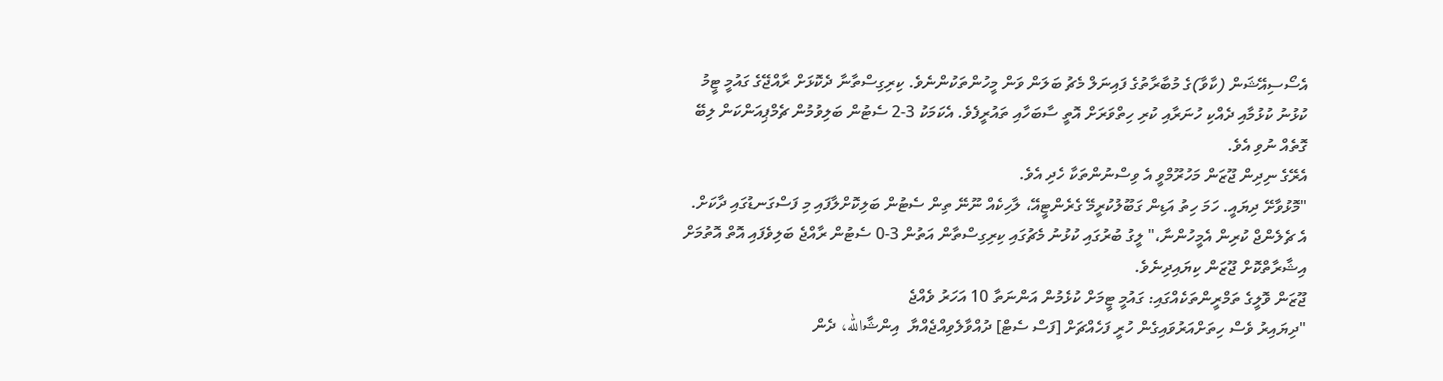އެސޯސިއޭޝަން (ކާވާ)ގެ މުބާރާތުގެ ފައިނަލް މެޗު ބަލަން ވަން މީހުންތަކުންނެވެ. ކިރިގިސްތާނާ ދެކޮޅަށް ރާއްޖޭގެ ގައުމީ ޓީމު ކުޅުނު ކުޅުމާއި ދެއްކި ހުނަރާއި ކުރި ހިތްވަރަށް އޮތީ ސާބަހާއި ތައުރީފެވެ. އެކަމަކު 3-2 ސެޓުން ބަލިވުމުން ޗެމްޕިއަންކަން ލިބޭ ގޮތެއް ނުވި އެވެ.
އެރޭގެ ނިދިން ޖޫޒަން މަހުރޫމްވީ އެ ވިސްނުންތަކާ ހެދި އެވެ.
"މޮޅުވާށޭ ދިޔައީ. ހަމަ ހިތު އަޑިން ގަބޫލުކުރީމޭ ގެރެންޓީއޭ، ލާހިކެއް ނޫނޭ ތިން ސެޓުން ބަލިކޮށްލާފައި މި ފަސްގަނޑުގައި ދާކަށް. އެ ޗެލެންޖް ކުރިން އެމީހުންނާ،" ލީގު ބުރުގައި ކުޅުނު މެޗުގައި ކިރިގިސްތާން އަތުން 3-0 ސެޓުން ރާއްޖެ ބަލިވެފައި އޮތް އޮތުމަށް އިޝާރާތްކޮށް ޖޫޒަން ކިޔައިދިނެވެ.
ޖޫޒަން ވޮލީގެ ތަމްރީންތަކެއްގައި: ގައުމީ ޓީމަށް ކުޅެމުން އަންނަތާ 10 އަހަރު ވެއްޖެ
"ދިޔައިރު ވެސް ހިތަށްއަރުވައިގެން ހުރީ ފަހެއްޗަށް [ފަސް ސެޓް] ދުއްވާލެވިއްޖެއްޔާ  އިންޝާالله، ދެން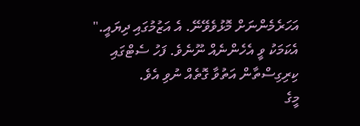އަހަރެމެންނަށް މޮޅުވެވޭނޭ. އެ އަޒުމުގައި ދިޔައީ."
އެކަމަކު ވީ އެހެންނެއް ނޫނެވެ. ފަހު ސެޓްގައި ކިރިގިސްތާން އަތުވާ ގޮތެއް ނުވި އެވެ.
މީގެ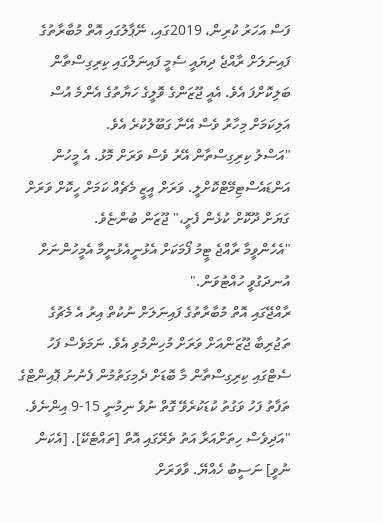ފަސް އަހަރު ކުރިން، 2019ގައި، ނޭޕާލުގައި އޮތް މުބާރާތުގެ ފައިނަލަށް ރާއްޖެ ދިޔައީ ސެމީ ފައިނަލްގައި ކިރިގިސްތާން ބަލިކޮށްފަ އެވެ. އެއީ ޖޫޒަންގެ ވޮލީގެ ހަޔާތުގެ އެންމެ އުސް އަލިކަމަށް މިހާރު ވެސް އޭނާ ގަބޫލުކުރެ އެވެ.
"އަސްލު ކިރިގިސްތާން އޭރު ވެސް ވަރަށް މޮޅު. އެ މީހުން އަންޑައެސްޓިމޭޓްކޮށްލީ. ވަރަށް އީޒީ މެޗެއް ކަމަށް ހީކޮށް ވަރަށް ގަޔަށް ދޫކޮށް ކުޅެން ފެށީ،" ޖޫޒަން ބުންޏެވެ.
"އެހެންވީމާ ރާއްޖެ ޓީމު ފޯމަކަށް އެޅުނީއެޅުނީމާ އެމީހުންނަށް އުނދަގުވީ ހުއްޓުވަން."
ރާއްޖޭގައި އޮތް މުބާރާތުގެ ފައިނަލަށް ނުކުތް އިރު އެ މެޗުގެ ތަޖުރިބާ ޖޫޒަންއަށް ވަރަށް މުހިންމުވި އެވެ. ނަމަވެސް ފަހު ސެޓްގައި ކިރިގިސްތާން މާ ބޮޑަށް ދެމިގަތުމުން ފެނުނު ޕޮއިންޓްގެ ތަފާތު ފަހު ވަގުތު ކުޑަކުރެވޭ ގޮތް ނުވެ ނިމުނީ 15-9 އިންނެވެ.
"އަދިވެސް ހިތަށްއަރާ އަތު ތެރޭގައި އޮތް [ތައްޓެކޭ]. [އެކަން ނުވީ] ނަސީބު ހެއްޔޭ. ވާވަރަށް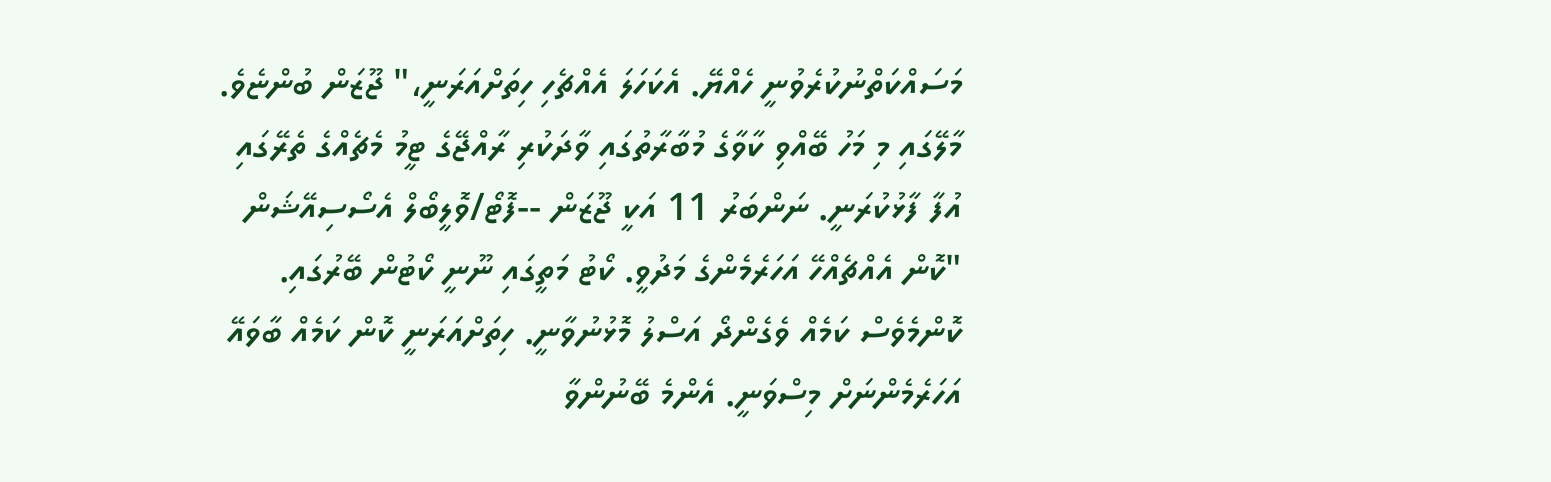މަސައްކަތްނުކުރެވުނީ ހެއްޔޭ. އެކަހަލަ އެއްޗެހި ހިތަށްއަރަނީ،" ޖޫޒަން ބުންޏެވެ.
މާލޭގައި މި މަހު ބޭއްވި ކާވާގެ މުބާރާތުގައި ވާދަކުރި ރާއްޖޭގެ ޓީމު މެޗެއްގެ ތެރޭގައި އުފާ ފާޅުކުރަނީ. ނަންބަރު 11 އަކީ ޖޫޒަން --ފޮޓޯ/ވޮލީބޯލް އެސޯސިއޭޝަން
"ކޮން އެއްޗެއްހޭ އަހަރެމެންގެ މަދުވީ. ކޯޓު މަތީގައި ނޫނީ ކޯޓުން ބޭރުގައި. ކޮންމެވެސް ކަމެއް ވެގެންދޯ އަސްލު މޮޅުނުވާނީ. ހިތަށްއަރަނީ ކޮން ކަމެއް ބާވައޭ އަހަރެމެންނަށް މިސްވަނީ. އެންމެ ބޭނުންވާ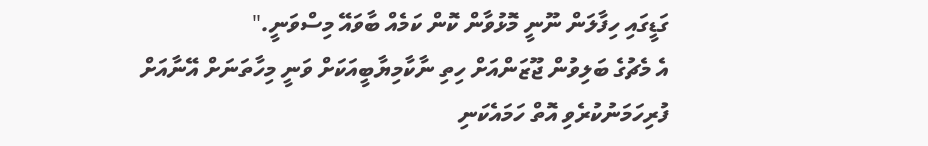ގަޑީގައި ހިފާލަން ނޫނީ މޮޅުވާން ކޮން ކަމެއް ބާވައޭ މިސްވަނީ."
އެ މެޗުގެ ބަލިވުން ޖޫޒަންއަށް ހިތި ނާކާމިޔާބީއަކަށް ވަނީ މިހާތަނަށް އޭނާއަށް ފުރިހަމަނުކުރެވި އޮތް ހަމައެކަނި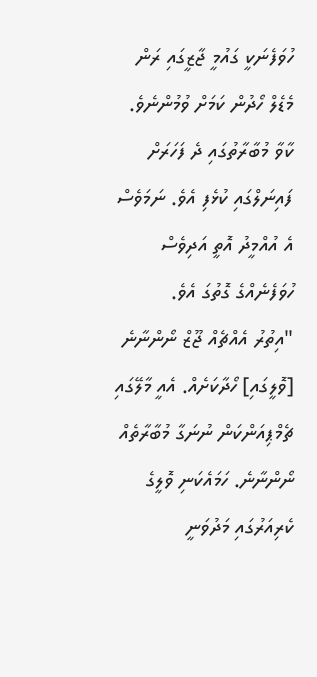ހުވަފެނަކީ ގައުމީ ޖާޒީގައި ރަން މެޑެލް ހޯދުން ކަމަށް ވުމުންނެވެ. ކާވާ މުބާރާތުގައި ދެ ފަހަރަށް ފައިނަލްގައި ކުޅެފި އެވެ. ނަމަވެސް އެ އުއްމީދު އޮތީ އަދިވެސް ހުވަފެނެއްގެ ގޮތުގަ އެވެ.
"އިތުރު އެއްޗެއް ޖޫޒް ނޯންނާނެ [ވޮލީގައި] ހޯދާކަށެއް. އެއީ މާލޭގައި ޗެމްޕިއަންކަން ނުނަގާ މުބާރާތެއް ނޯންނާނެ. ހަމައެކަނި ވޮލީގެ ކެރިއަރުގައި މަދުވަނީ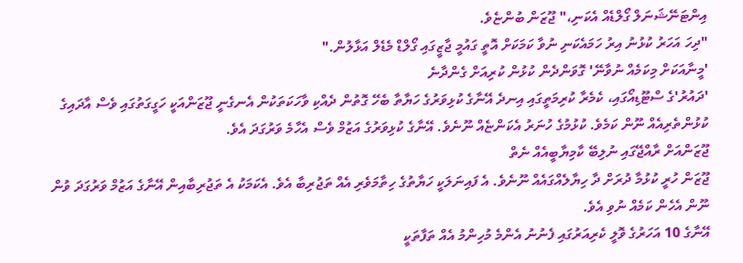އިންޓަނޭޝަނަލް ގޯލްޑެއް އެކަނި،" ޖޫޒަން ބުންޏެވެ.
"ދިހަ އަހަރު ކުޅުނު އިރު ހަމައެކަނި ނުވާ ކަމަކަށް އޮތީ ގައުމީ ޖާޒީގައި ގޯލްޑް މެޑެލް އަޅާލުން."
'މީނާއަކަށް މިކަމެއް ނުވާނޭ' ގޮވަންދެން ކުޅުން ކުރިއަށް ގެންދާނެ
'ދައުރު'ގެ ސްޓޫޑިއޯގައި، ކެމެރާ ކުރިމަތީގައި އިނދެ އޭނާގެ ކުޅިވަރުގެ ހަޔާތާ ބެހޭ ގޮތުން ދެއްކި ވާހަކަތަކުން އެނގެނީ ޖޫޒަންއަކީ ހަގީގަތުގައި ވެސް އާދައިގެ ކުޅުންތެރިއެއް ނޫން ކަމެވެ. ކުޅުމުގެ ހުނަރު އެކަންޏެއް ނޫނެވެ. އޭނާގެ ކުޅިވަރުގެ އަޒުމް ވެސް އެހާމެ ވަރުގަދަ އެވެ.
ޖޫޒަންއަށް ރާއްޖޭގައި ނުލިބޭ ކާމިޔާބީއެއް ނެތް
ޖޫޒަން ހުރީ ކުޅުމާ ދުރަށް ދާ ހިޔާލެއްގައެއް ނޫނެވެ. އެ ފައިނަލަކީ ހަޔާތުގެ ހިތާމަވެރި އެއް ތަޖުރިބާ އެވެ. އެކަމަކު އެ ތަޖުރިބާއިން އޭނާގެ އަޒުމް ވަރުގަދަ ވުން ނޫން އެހެން ކަމެއް ނުވި އެވެ.
އޭނާގެ 10 އަހަރުގެ ވޮލީ ކެރިއަރުގައި ފެނުނު އެންމެ މުހިންމު އެއް ތަފާތަކީ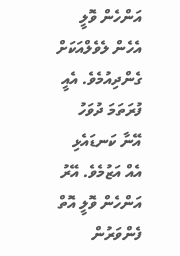އަންހެން ވޮލީ އެހެން ލެވެލްއަކަށް ގެންދިއުމެވެ. އެއީ ފުރަތަމަ ދުވަހު އޭނާ ކަނޑައެޅި އެއް އަޒުމެވެ. އޭރު އަންހެން ވޮލީ އޮތް ފެންވަރުން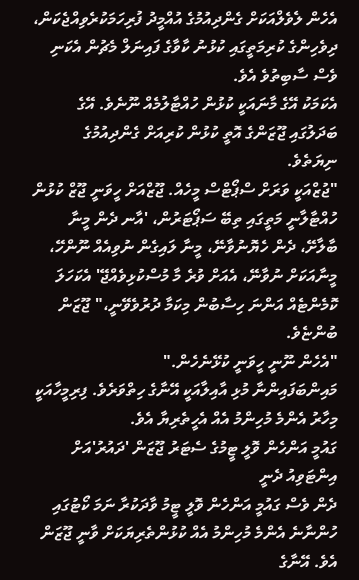އެހެން ލެވެލްއަކަށް ގެންދިއުމުގެ އުއްމީދު ފުރިހަމަކުރެވިއްޖެކަން، ދިވެހިންގެ ކުރިމަތީގައި ކުޅުނު ކާވާގެ ފައިނަލް މެޗުން އެކަނި ވެސް ސާބިތުވެ އެވެ.
އެކަމަކު އޭގެ މާނައަކީ ކުޅުން ހުއްޓާލުމެއް ނޫނެވެ. އޭގެ ބަދަލުގައި ޖޫޒަންގެ އޮތީ ކުޅުން ކުރިއަށް ގެންދިއުމުގެ ނިޔަތެވެ.
"ޖުޒްއަކީ ވަރަށް ސްޕޯޓްސް މީހެއް. ޖޫޒްއަށް ހީވަނީ ޖޫޒް ކުޅުން ހުއްޓާލާނީ މަތީގައި ތިބޭ ސަޕޯޓަރުން، 'އާނ ދެން މީނާ ބާލާށޭ، ދެން ހެޔޮނުވާނޭ، މީނާ ލައިގެން ނުވިއެއް ނޫންހޭ، މީނާއަކަށް ނުވާނޭ، އެއަށް ވުރެ މާ މުސްކުޅިވެއްޖޭ' އެކަހަލަ ކޮމެންޓެއް އަންނަ ހިސާބުން މިކަމާ ދުރުވެވޭނީ،" ޖޫޒަން ބުންޏެވެ.
"އެހެން ނޫނީ ހީވަނީ ކުޅޭނެހެން."
މައިންބަފައިންނާ މުޅި އާއިލާއަކީ އޭނާގެ ހިތްވަރެވެ. ފިރިމީހާއަކީ މިހާރު އެންމެ މުހިންމު އެއް އެހީތެރިޔާ އެވެ.
ގައުމީ އަންހެން ވޮލީ ޓީމުގެ ސެޓަރު ޖޫޒަން 'ދައުރު'އަށް އިންޓަވިއު ދެނީ
ދެން ވެސް ގައުމީ އަންހެން ވޮލީ ޓީމު ވާދަކުރާ ނަމަ ކޯޓުގައި ހުންނާނެ އެންމެ މުހިންމު އެއް ކުޅުންތެރިޔަކަށް ވާނީ ޖޫޒަން އެވެ. އޭނާގެ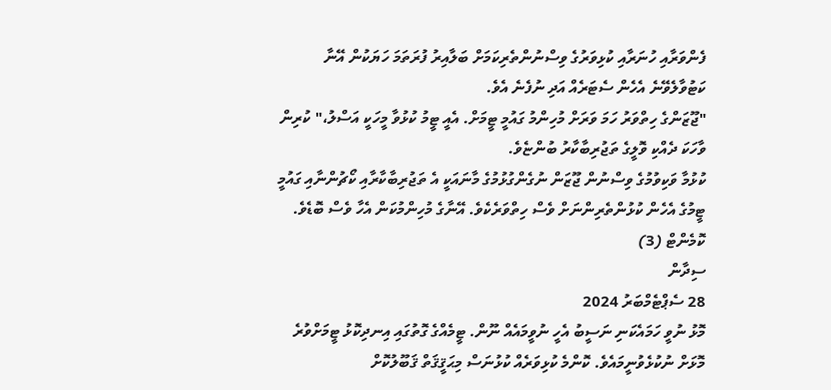ފެންވަރާއި ހުނަރާއި ކުޅިވަރުގެ ވިސްނުންތެރިކަމަށް ބަލާއިރު ފުރަތަމަ ހަޔަކުން އޭނާ ކަޓުވާލެވޭނެ އެހެން ސެޓަރެއް އަދި ނުފެނެ އެވެ.
"ޖޫޒަންގެ ހިތްވަރު ހަމަ ވަރަށް މުހިންމު ގައުމީ ޓީމަށް. އެއީ ޓީމު ކުޅުވާ މީހަކީ އަސްލު،" ކުރިން ވާހަކަ ދެއްކި ވޮލީގެ ތަޖުރިބާކާރު ބުންޏެވެ.
ކުޅުމާ ވަކިވުމުގެ ވިސްނުން ޖޫޒަން ނުގެންގުޅުމުގެ މާނައަކީ އެ ތަޖުރިބާކާރާއި ކޯޗުންނާއި ގައުމީ ޓީމުގެ އެހެން ކުޅުންތެރިންނަށް ވެސް ހިތްވަރެކެވެ. އޭނާގެ މުހިންމުކަން އެހާ ވެސް ބޮޑެވެ.
ކޮމެންޓް (3)
ސިދާން
28 ސެޕްޓެމްބަރު 2024
މޮޅު ނުވީ ހަމައެކަނި ނަސީބު އެހީ ނުވީމައެއް ނޫން. ޓީމެއްގެ ގޮތުގައި އިނދިކޮޅު ޓީމަށްވުރެ މޮޅަށް ނުކުޅެވުނީމައެވެ. ކޮންމެ ކުޅިވަރެއް ކުޅުނަސް މިޙަޤީޤަތް ޤަބޫލުކޮށް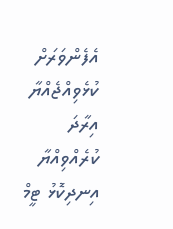އެފެންވަރަށް ކުޅެވިއްޖެއްޔާ އިރާދަ ކުރެއްވިއްޔާ އިނދިކޮޅު ޓީމް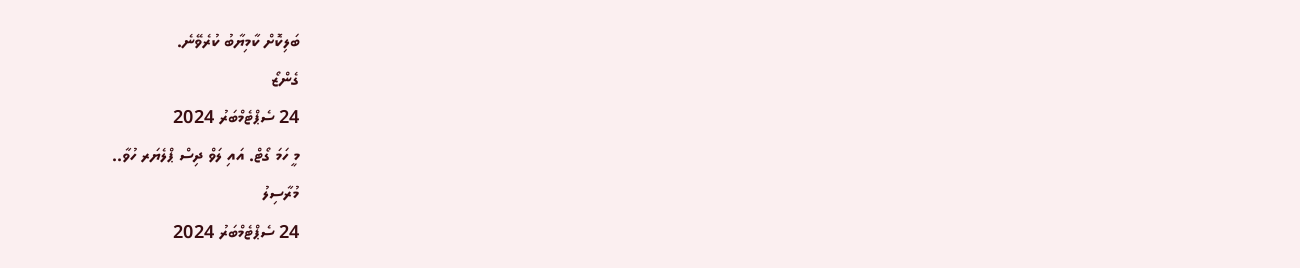ބަލިކޮށް ކާމިޔާބު ކުރެވޭނެ.
ގެންޒޯ
24 ސެޕްޓެމްބަރު 2024
މީ ހަމަ ގޯޓް. އައި ލަވް ދިސް ޕްލެޔަރ ހުވާ..
މުރާސިލު
24 ސެޕްޓެމްބަރު 2024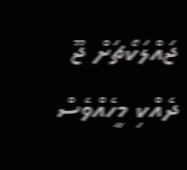ޖައްލަކޯޗަށް ޖޫ ދެއްކި މީހެއްވެސް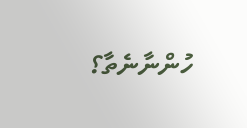ހުންނާނެތާ؟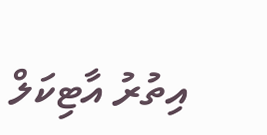އިތުރު އާޓިކަލް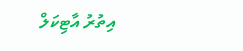އިތުރު އާޓިކަލް